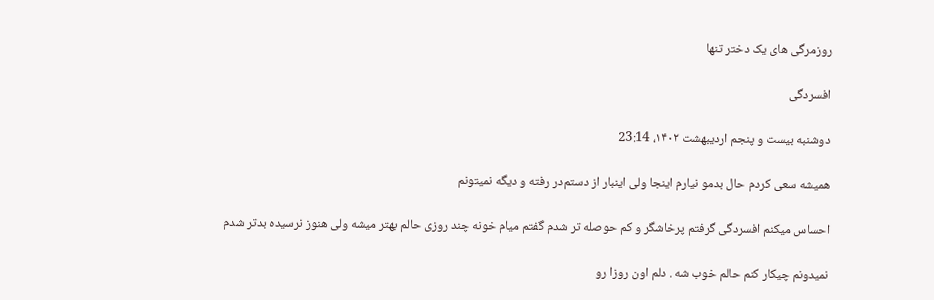روزمرگی های یک دختر تنها

افسردگی

دوشنبه بیست و پنجم اردیبهشت ۱۴۰۲، 23:14

همیشه سعی کردم حال بدمو نیارم اینجا ولی اینبار از دستم‌در رفته و دیگه نمیتونم

احساس میکنم افسردگی گرفتم پرخاشگر و کم حوصله تر شدم گفتم میام خونه چند روزی حالم بهتر میشه ولی هنوز نرسیده بدتر شدم

نمیدونم چیکار کنم حالم خوب شه . دلم اون روزا رو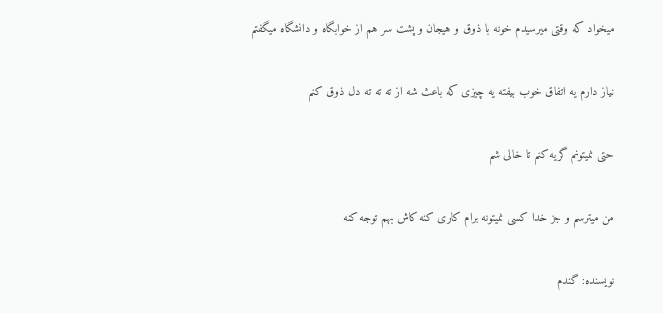میخواد که وقتی میرسیدم خونه با ذوق و هیجان و پشت سر هم از خوابگاه و دانشگاه میگفتم

نیاز دارم یه اتفاق خوب بیفته یه چیزی که باعث شه از ته ته ته دل ذوق کنم

حتی نمیتونم گریه کنم تا خالی شم

من میترسم و جز خدا کسی نمیتونه برام کاری کنه کاش بهم توجه کنه

نویسنده: گندم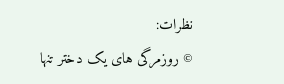نظرات:
© روزمرگی های یک دختر تنها